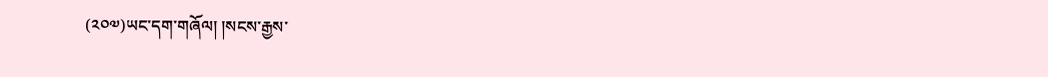(༢༠༧)ཡང་དག་གཞོལ། །སངས་རྒྱས་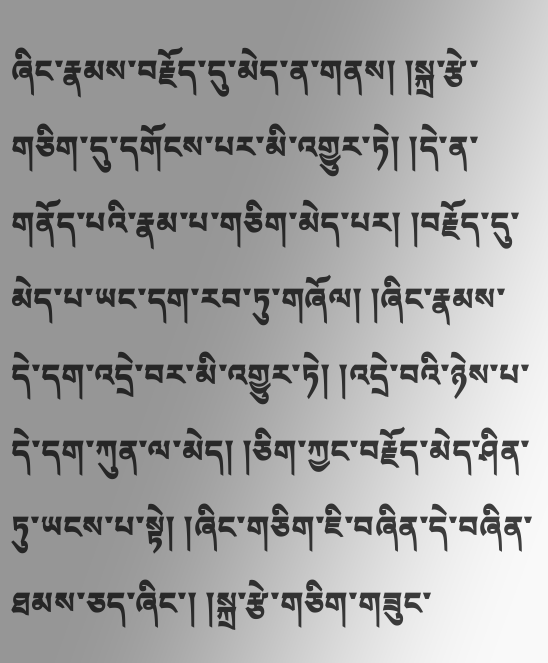ཞིང་རྣམས་བརྗོད་དུ་མེད་ན་གནས། །སྐྲ་རྩེ་གཅིག་དུ་དགོངས་པར་མི་འགྱུར་ཏེ། །དེ་ན་གནོད་པའི་རྣམ་པ་གཅིག་མེད་པར། །བརྗོད་དུ་མེད་པ་ཡང་དག་རབ་ཏུ་གཞོལ། །ཞིང་རྣམས་དེ་དག་འདྲེ་བར་མི་འགྱུར་ཏེ། །འདྲེ་བའི་ཉེས་པ་དེ་དག་ཀུན་ལ་མེད། །ཅིག་ཀྱང་བརྗོད་མེད་ཤིན་ཏུ་ཡངས་པ་སྟེ། །ཞིང་གཅིག་ཇི་བཞིན་དེ་བཞིན་ཐམས་ཅད་ཞིང་། །སྐྲ་རྩེ་གཅིག་གཟུང་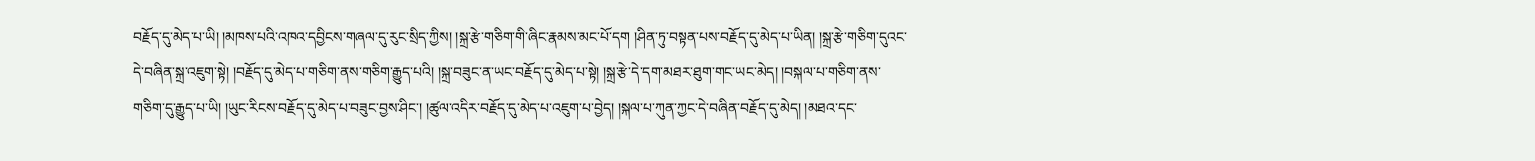བརྗོད་དུ་མེད་པ་ཡི། །མཁས་པའི་འཁའ་དབྱིངས་གཞལ་དུ་རུང་སྲིད་ཀྱིས། །སྐྲ་རྩེ་གཅིག་གི་ཞིང་རྣམས་མང་པོ་དག །ཤིན་ཏུ་བསྟན་པས་བརྗོད་དུ་མེད་པ་ཡིན། །སྐྲ་རྩེ་གཅིག་དུའང་དེ་བཞིན་སྐྲ་འཇུག་སྟེ། །བརྗོད་དུ་མེད་པ་གཅིག་ནས་གཅིག་རྒྱུད་པའི། །སྐྲ་བཟུང་ན་ཡང་བརྗོད་དུ་མེད་པ་སྟེ། །སྐྲ་རྩེ་དེ་དག་མཐར་ཐུག་གང་ཡང་མེད། །བསྐལ་པ་གཅིག་ནས་གཅིག་དུ་རྒྱུད་པ་ཡི། །ཡུང་རིངས་བརྗོད་དུ་མེད་པ་བཟུང་བྱས་ཤིང་། །ཚུལ་འདིར་བརྗོད་དུ་མེད་པ་འཇུག་པ་བྱེད། །སྐལ་པ་ཀུན་ཀྱང་དེ་བཞིན་བརྗོད་དུ་མེད། །མཐའ་དང་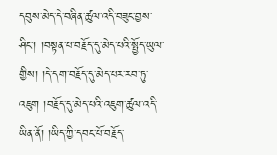དབུས་མེད་དེ་བཞིན་ཚུལ་འདི་བཟུང་བྱས་ཤིང་། །བསྟན་པ་བརྗོད་དུ་མེད་པའི་སྤྱོད་ཡུལ་གྱིས། །དེ་དག་བརྗོད་དུ་མེད་པར་རབ་ཏུ་འཇུག །བརྗོད་དུ་མེད་པའི་འཇུག་ཚུལ་འདི་ཡིན་ནོ། །ཡིད་ཀྱི་དབང་པོ་བརྗོད་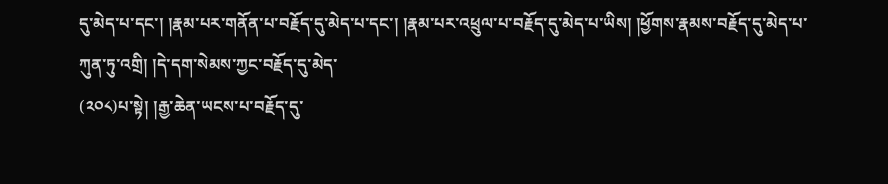དུ་མེད་པ་དང་། །རྣམ་པར་གནོན་པ་བརྗོད་དུ་མེད་པ་དང་། །རྣམ་པར་འཕྲུལ་པ་བརྗོད་དུ་མེད་པ་ཡིས། །ཕྱོགས་རྣམས་བརྗོད་དུ་མེད་པ་ཀུན་ཏུ་འགྲི། །དེ་དག་སེམས་ཀྱང་བརྗོད་དུ་མེད་
(༢༠༨)པ་སྟེ། །རྒྱ་ཆེན་ཡངས་པ་བརྗོད་དུ་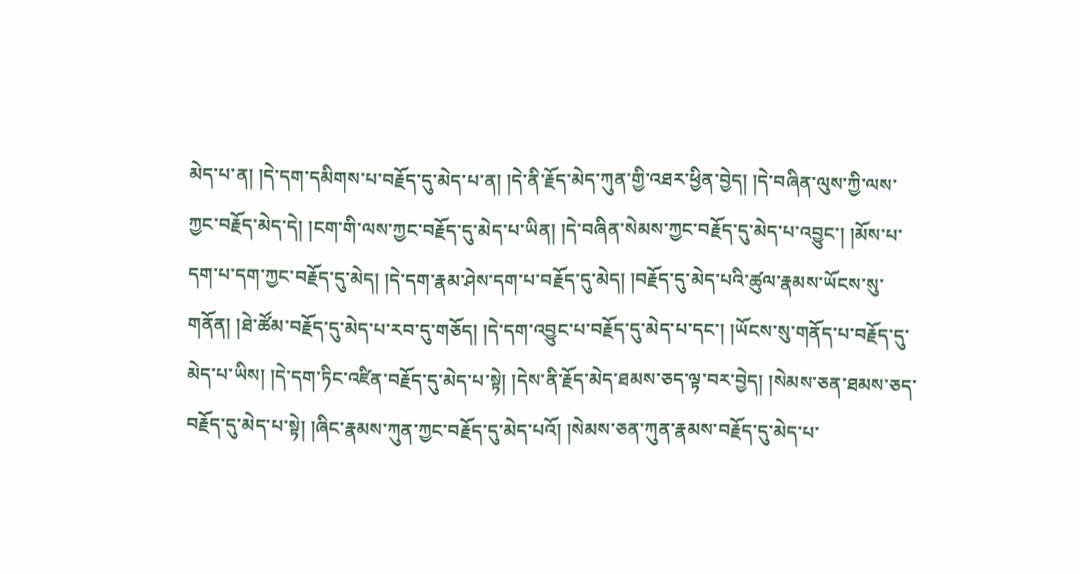མེད་པ་ན། །དེ་དག་དམིགས་པ་བརྗོད་དུ་མེད་པ་ན། །དེ་ནི་རྗོད་མེད་ཀུན་གྱི་འཐར་ཕྱིན་བྱེད། །དེ་བཞིན་ལུས་ཀྱི་ལས་ཀྱང་བརྗོད་མེད་དེ། །ངག་གི་ལས་ཀྱང་བརྗོད་དུ་མེད་པ་ཡིན། །དེ་བཞིན་སེམས་ཀྱང་བརྗོད་དུ་མེད་པ་འབྱུང་། །མོས་པ་དག་པ་དག་ཀྱང་བརྗོད་དུ་མེད། །དེ་དག་རྣམ་ཤེས་དག་པ་བརྗོད་དུ་མེད། །བརྗོད་དུ་མེད་པའི་ཚུལ་རྣམས་ཡོངས་སུ་གནོན། །ཐེ་ཚོམ་བརྗོད་དུ་མེད་པ་རབ་དུ་གཅོད། །དེ་དག་འབྱུང་པ་བརྗོད་དུ་མེད་པ་དང་། །ཡོངས་སུ་གནོད་པ་བརྗོད་དུ་མེད་པ་ཡིས། །དེ་དག་ཏིང་འཛིན་བརྗོད་དུ་མེད་པ་སྟེ། །དེས་ནི་རྗོད་མེད་ཐམས་ཅད་ལྟ་བར་བྱེད། །སེམས་ཅན་ཐམས་ཅད་བརྗོད་དུ་མེད་པ་སྟེ། །ཞིང་རྣམས་ཀུན་ཀྱང་བརྗོད་དུ་མེད་པའོ། །སེམས་ཅན་ཀུན་རྣམས་བརྗོད་དུ་མེད་པ་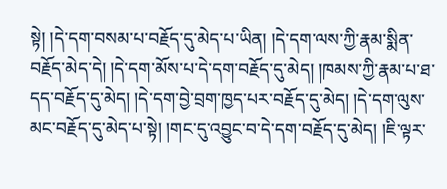སྟེ། །དེ་དག་བསམ་པ་བརྗོད་དུ་མེད་པ་ཡིན། །དེ་དག་ལས་ཀྱི་རྣམ་སྨིན་བརྗོད་མེད་དེ། །དེ་དག་མོས་པ་དེ་དག་བརྗོད་དུ་མེད། །ཁམས་ཀྱི་རྣམ་པ་ཐ་དད་བརྗོད་དུ་མེད། །དེ་དག་བྱེ་བྲག་ཁྱད་པར་བརྗོད་དུ་མེད། །དེ་དག་ལུས་མང་བརྗོད་དུ་མེད་པ་སྟེ། །གང་དུ་འབྱུང་བ་དེ་དག་བརྗོད་དུ་མེད། །ཇི་ལྟར་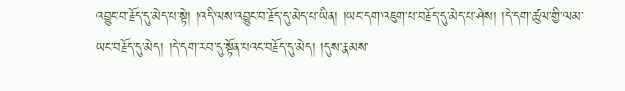འབྱུང་བ་རྗོད་དུ་མེད་པ་སྟེ། །འདི་ལས་འབྱུང་བ་རྗོད་དུ་མེད་པ་ཡིན། །ཡང་དག་འཇུག་པ་བརྗོད་དུ་མེད་པ་ཤེས། །དེ་དག་ཚུལ་གྱི་ལམ་ཡང་བརྗོད་དུ་མེད། །དེ་དག་རབ་དུ་སྟོན་པའང་བརྗོད་དུ་མེད། །དུས་རྣམས་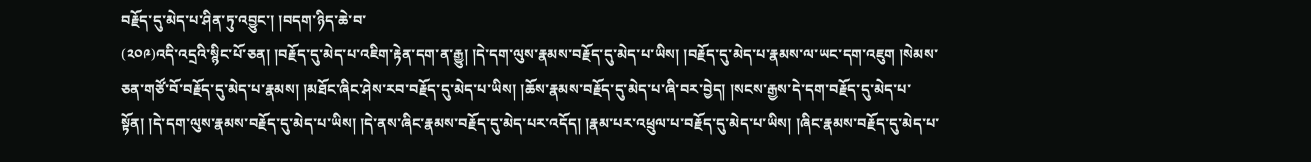བརྗོད་དུ་མེད་པ་ཤིན་ཏུ་འབྱུང་། །བདག་ཉིད་ཆེ་བ་
(༢༠༩)འདི་འདྲའི་སྙིང་པོ་ཅན། །བརྗོད་དུ་མེད་པ་འཇིག་རྟེན་དག་ན་རྒྱུ། །དེ་དག་ལུས་རྣམས་བརྗོད་དུ་མེད་པ་ཡིས། །བརྗོད་དུ་མེད་པ་རྣམས་ལ་ཡང་དག་འཇུག །སེམས་ཅན་གཙོ་བོ་བརྗོད་དུ་མེད་པ་རྣམས། །མཐོང་ཞིང་ཤེས་རབ་བརྗོད་དུ་མེད་པ་ཡིས། །ཆོས་རྣམས་བརྗོད་དུ་མེད་པ་ཞི་བར་བྱེད། །སངས་རྒྱས་དེ་དག་བརྗོད་དུ་མེད་པ་སྟོན། །དེ་དག་ལུས་རྣམས་བརྗོད་དུ་མེད་པ་ཡིས། །དེ་ནས་ཞིང་རྣམས་བརྗོད་དུ་མེད་པར་འདོད། །རྣམ་པར་འཕྲུལ་པ་བརྗོད་དུ་མེད་པ་ཡིས། །ཞིང་རྣམས་བརྗོད་དུ་མེད་པ་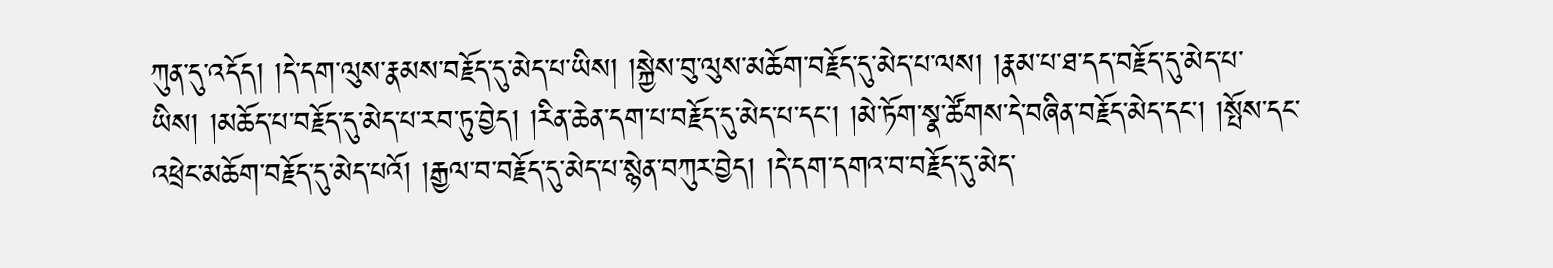ཀུན་དུ་འདོད། །དེ་དག་ལུས་རྣམས་བརྗོད་དུ་མེད་པ་ཡིས། །སྐྱེས་བུ་ལུས་མཆོག་བརྗོད་དུ་མེད་པ་ལས། །རྣམ་པ་ཐ་དད་བརྗོད་དུ་མེད་པ་ཡིས། །མཆོད་པ་བརྗོད་དུ་མེད་པ་རབ་ཏུ་བྱེད། །རིན་ཆེན་དག་པ་བརྗོད་དུ་མེད་པ་དང་། །མེ་ཏོག་སྣ་ཚོགས་དེ་བཞིན་བརྗོད་མེད་དང་། །སྤོས་དང་འཕྲེང་མཆོག་བརྗོད་དུ་མེད་པའོ། །རྒྱལ་བ་བརྗོད་དུ་མེད་པ་སྙེན་བཀུར་བྱེད། །དེ་དག་དགའ་བ་བརྗོད་དུ་མེད་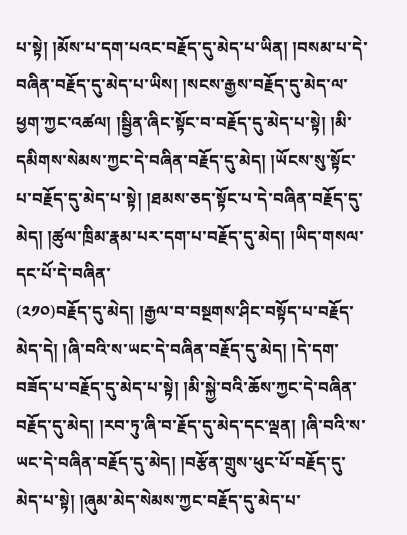པ་སྟེ། །མོས་པ་དག་པའང་བརྗོད་དུ་མེད་པ་ཡིན། །བསམ་པ་དེ་བཞིན་བརྗོད་དུ་མེད་པ་ཡིས། །སངས་རྒྱས་བརྗོད་དུ་མེད་ལ་ཕྱག་ཀྱང་འཚལ། །སྦྱིན་ཞིང་སྟོང་བ་བརྗོད་དུ་མེད་པ་སྟེ། །མི་དམིགས་སེམས་ཀྱང་དེ་བཞིན་བརྗོད་དུ་མེད། །ཡོངས་སུ་སྟོང་པ་བརྗོད་དུ་མེད་པ་སྟེ། །ཐམས་ཅད་སྟོང་པ་དེ་བཞིན་བརྗོད་དུ་མེད། །ཚུལ་ཁྲིམ་རྣམ་པར་དག་པ་བརྗོད་དུ་མེད། །ཡིད་གསལ་དང་པོ་དེ་བཞིན་
(༢༡༠)བརྗོད་དུ་མེད། །རྒྱལ་བ་བསྔགས་ཤིང་བསྟོད་པ་བརྗོད་མེད་དེ། །ཞི་བའི་ས་ཡང་དེ་བཞིན་བརྗོད་དུ་མེད། །དེ་དག་བཟོད་པ་བརྗོད་དུ་མེད་པ་སྟེ། །མི་སྐྱེ་བའི་ཆོས་ཀྱང་དེ་བཞིན་བརྗོད་དུ་མེད། །རབ་ཏུ་ཞི་བ་རྗོད་དུ་མེད་དང་ལྡན། །ཞི་བའི་ས་ཡང་དེ་བཞིན་བརྗོད་དུ་མེད། །བརྩོན་གྲུས་ཕུང་པོ་བརྗོད་དུ་མེད་པ་སྟེ། །ཞུམ་མེད་སེམས་ཀྱང་བརྗོད་དུ་མེད་པ་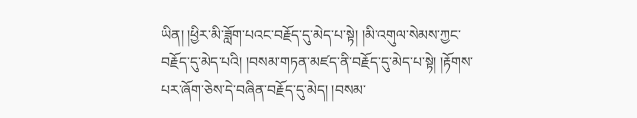ཡིན། །ཕྱིར་མི་ཟློག་པའང་བརྗོད་དུ་མེད་པ་སྟེ། །མི་འགུལ་སེམས་ཀྱང་བརྗོད་དུ་མེད་པའི། །བསམ་གཏན་མཛད་ནི་བརྗོད་དུ་མེད་པ་སྟེ། །རྟོགས་པར་ཞོག་ཅེས་དེ་བཞིན་བརྗོད་དུ་མེད། །བསམ་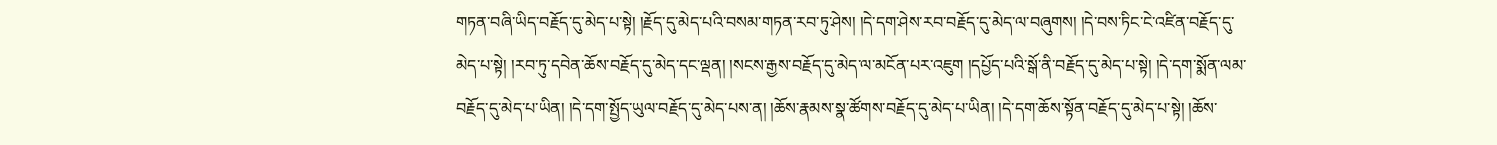གཏན་བཞི་ཡིད་བརྗོད་དུ་མེད་པ་སྟེ། །རྗོད་དུ་མེད་པའི་བསམ་གཏན་རབ་ཏུ་ཤེས། །དེ་དག་ཤེས་རབ་བརྗོད་དུ་མེད་ལ་བཞུགས། །དེ་བས་ཏིང་ངེ་འཛིན་བརྗོད་དུ་མེད་པ་སྟེ། །རབ་ཏུ་དབེན་ཆོས་བརྗོད་དུ་མེད་དང་ལྡན། །སངས་རྒྱས་བརྗོད་དུ་མེད་ལ་མངོན་པར་འཇུག །དཔྱོད་པའི་སྒོ་ནི་བརྗོད་དུ་མེད་པ་སྟེ། །དེ་དག་སྨོན་ལམ་བརྗོད་དུ་མེད་པ་ཡིན། །དེ་དག་སྤྱོད་ཡུལ་བརྗོད་དུ་མེད་པས་ན། །ཆོས་རྣམས་སྣ་ཚོགས་བརྗོད་དུ་མེད་པ་ཡིན། །དེ་དག་ཆོས་སྟོན་བརྗོད་དུ་མེད་པ་སྟེ། །ཆོས་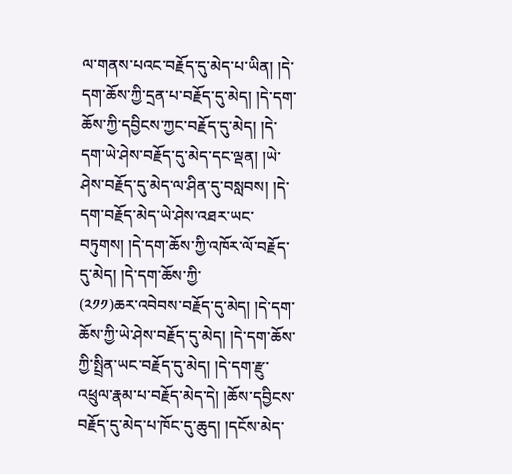ལ་གནས་པའང་བརྗོད་དུ་མེད་པ་ཡིན། །དེ་དག་ཆོས་ཀྱི་དྲན་པ་བརྗོད་དུ་མེད། །དེ་དག་ཆོས་ཀྱི་དབྱིངས་ཀྱང་བརྗོད་དུ་མེད། །དེ་དག་ཡེ་ཤེས་བརྗོད་དུ་མེད་དང་ལྡན། །ཡེ་ཤེས་བརྗོད་དུ་མེད་ལ་ཤིན་དུ་བསླབས། །དེ་དག་བརྗོད་མེད་ཡེ་ཤེས་འཐར་ཡང་བཏུགས། །དེ་དག་ཆོས་ཀྱི་འཁོར་ལོ་བརྗོད་དུ་མེད། །དེ་དག་ཆོས་ཀྱི་
(༢༡༡)ཆར་འབེབས་བརྗོད་དུ་མེད། །དེ་དག་ཆོས་ཀྱི་ཡེ་ཤེས་བརྗོད་དུ་མེད། །དེ་དག་ཆོས་ཀྱི་སྤྲིན་ཡང་བརྗོད་དུ་མེད། །དེ་དག་རྫུ་འཕྲུལ་རྣམ་པ་བརྗོད་མེད་དེ། །ཆོས་དབྱིངས་བརྗོད་དུ་མེད་པ་ཁོང་དུ་ཆུད། །དངོས་མེད་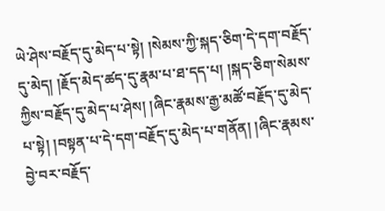ཡེ་ཤེས་བརྗོད་དུ་མེད་པ་སྟེ། །སེམས་ཀྱི་སྐད་ཅིག་དེ་དག་བརྗོད་དུ་མེད། །རྗོད་མེད་ཚད་དུ་རྣམ་པ་ཐ་དད་པ། །སྐད་ཅིག་སེམས་ཀྱིས་བརྗོད་དུ་མེད་པ་ཤེས། །ཞིང་རྣམས་རྒྱ་མཚོ་བརྗོད་དུ་མེད་པ་སྟེ། །བསྟན་པ་དེ་དག་བརྗོད་དུ་མེད་པ་གནོན། །ཞིང་རྣམས་བྱེ་བར་བརྗོད་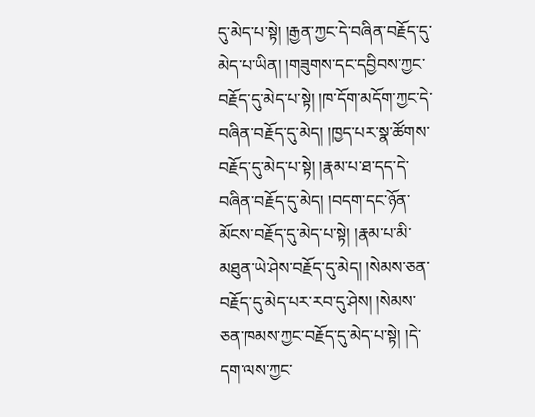དུ་མེད་པ་སྟེ། །རྒྱན་ཀྱང་དེ་བཞིན་བརྗོད་དུ་མེད་པ་ཡིན། །གཟུགས་དང་དབྱིབས་ཀྱང་བརྗོད་དུ་མེད་པ་སྟེ། །ཁ་དོག་མདོག་ཀྱང་དེ་བཞིན་བརྗོད་དུ་མེད། །ཁྱད་པར་སྣ་ཚོགས་བརྗོད་དུ་མེད་པ་སྟེ། །རྣམ་པ་ཐ་དད་དེ་བཞིན་བརྗོད་དུ་མེད། །བདག་དང་ཉོན་མོངས་བརྗོད་དུ་མེད་པ་སྟེ། །རྣམ་པ་མི་མཐུན་ཡེ་ཤེས་བརྗོད་དུ་མེད། །སེམས་ཅན་བརྗོད་དུ་མེད་པར་རབ་དུ་ཤེས། །སེམས་ཅན་ཁམས་ཀྱང་བརྗོད་དུ་མེད་པ་སྟེ། །དེ་དག་ལས་ཀྱང་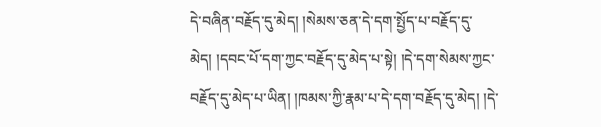དེ་བཞིན་བརྗོད་དུ་མེད། །སེམས་ཅན་དེ་དག་སྤྱོད་པ་བརྗོད་དུ་མེད། །དབང་པོ་དག་ཀྱང་བརྗོད་དུ་མེད་པ་སྟེ། །དེ་དག་སེམས་ཀྱང་བརྗོད་དུ་མེད་པ་ཡིན། །ཁམས་ཀྱི་རྣམ་པ་དེ་དག་བརྗོད་དུ་མེད། །དེ་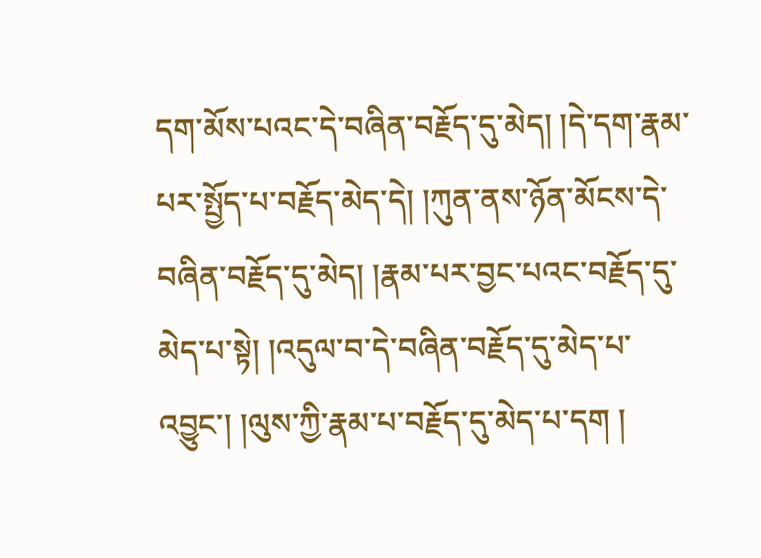དག་མོས་པའང་དེ་བཞིན་བརྗོད་དུ་མེད། །དེ་དག་རྣམ་པར་སྤྱོད་པ་བརྗོད་མེད་དེ། །ཀུན་ནས་ཉོན་མོངས་དེ་བཞིན་བརྗོད་དུ་མེད། །རྣམ་པར་བྱང་པའང་བརྗོད་དུ་མེད་པ་སྟེ། །འདུལ་བ་དེ་བཞིན་བརྗོད་དུ་མེད་པ་འབྱུང་། །ལུས་ཀྱི་རྣམ་པ་བརྗོད་དུ་མེད་པ་དག །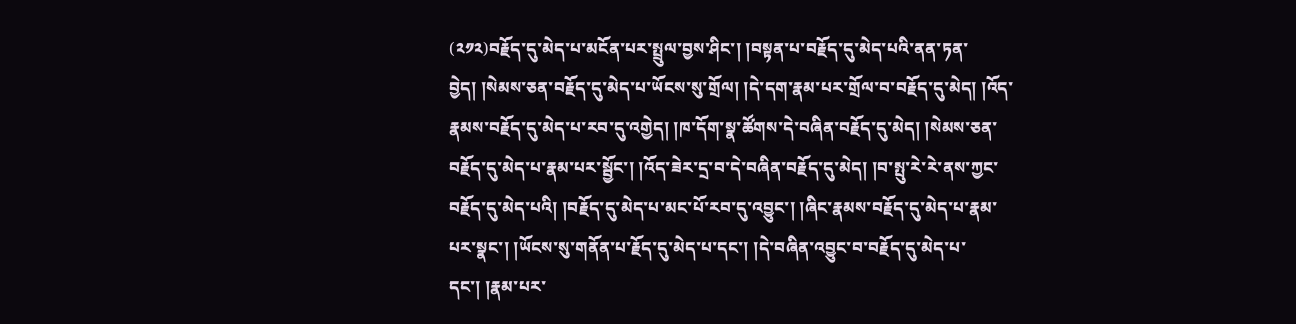(༢༡༢)བརྗོད་དུ་མེད་པ་མངོན་པར་སྤྲུལ་བྱས་ཤིང་། །བསྟན་པ་བརྗོད་དུ་མེད་པའི་ནན་ཏན་བྱེད། །སེམས་ཅན་བརྗོད་དུ་མེད་པ་ཡོངས་སུ་གྲོལ། །དེ་དག་རྣམ་པར་གྲོལ་བ་བརྗོད་དུ་མེད། །འོད་རྣམས་བརྗོད་དུ་མེད་པ་རབ་དུ་འགྱེད། །ཁ་དོག་སྣ་ཚོགས་དེ་བཞིན་བརྗོད་དུ་མེད། །སེམས་ཅན་བརྗོད་དུ་མེད་པ་རྣམ་པར་སྦྱོང་། །འོད་ཟེར་དྲ་བ་དེ་བཞིན་བརྗོད་དུ་མེད། །བ་སྤུ་རེ་རེ་ནས་ཀྱང་བརྗོད་དུ་མེད་པའི། །བརྗོད་དུ་མེད་པ་མང་པོ་རབ་དུ་འབྱུང་། །ཞིང་རྣམས་བརྗོད་དུ་མེད་པ་རྣམ་པར་སྣང་། །ཡོངས་སུ་གནོན་པ་རྗོད་དུ་མེད་པ་དང་། །དེ་བཞིན་འབྱུང་བ་བརྗོད་དུ་མེད་པ་དང་། །རྣམ་པར་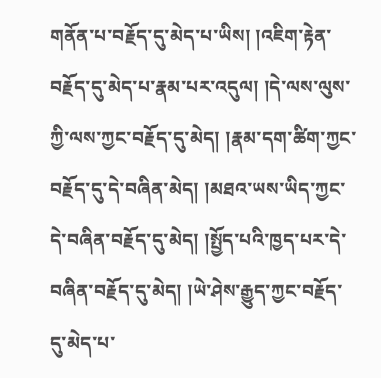གནོན་པ་བརྗོད་དུ་མེད་པ་ཡིས། །འཇིག་རྟེན་བརྗོད་དུ་མེད་པ་རྣམ་པར་འདུལ། །དེ་ལས་ལུས་ཀྱི་ལས་ཀྱང་བརྗོད་དུ་མེད། །རྣམ་དག་ཚིག་ཀྱང་བརྗོད་དུ་དེ་བཞིན་མེད། །མཐའ་ཡས་ཡིད་ཀྱང་དེ་བཞིན་བརྗོད་དུ་མེད། །སྤྱོད་པའི་ཁྱད་པར་དེ་བཞིན་བརྗོད་དུ་མེད། །ཡེ་ཤེས་རྒྱུད་ཀྱང་བརྗོད་དུ་མེད་པ་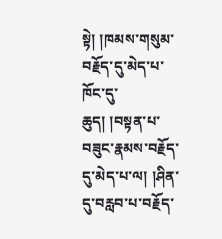སྟེ། །ཁམས་གསུམ་བརྗོད་དུ་མེད་པ་ཁོང་དུ་ཆུད། །བསྟན་པ་བཟུང་རྣམས་བརྗོད་དུ་མེད་པ་ལ། །ཤིན་དུ་བརླབ་པ་བརྗོད་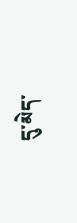དུ་མེད་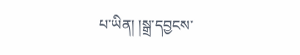པ་ཡིན། །སྒྲ་དབྱངས་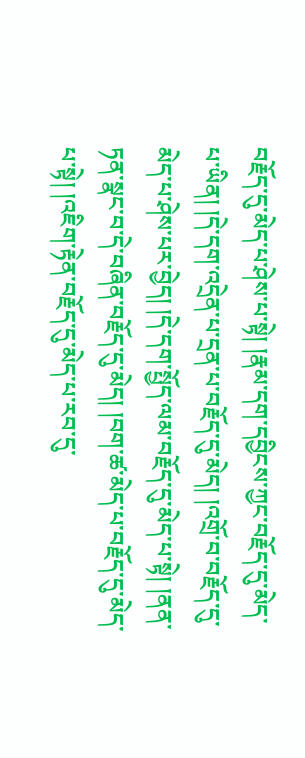བརྗོད་དུ་མེད་པ་ཤེས་པ་སྟེ། །རྣམ་དག་དབྱིངས་ཀྱང་བརྗོད་དུ་མེད་པ་ཡིན། །དེ་དག་འདྲེན་པ་དྲན་པ་བརྗོད་དུ་མེད། །འགྲོ་བ་བརྗོད་དུ་མེད་པ་ཤེས་པར་བྱེད། །དེ་དག་སྤྱོད་ལམ་བརྗོད་དུ་མེད་པ་སྟེ། །ནན་ཏན་སྣང་བ་དེ་བཞིན་བརྗོད་དུ་མེད། །བག་ཚ་མེད་པ་བརྗོད་དུ་མེད་པ་སྟེ། །འཇིག་རྟེན་བརྗོད་དུ་མེད་པ་རབ་དུ་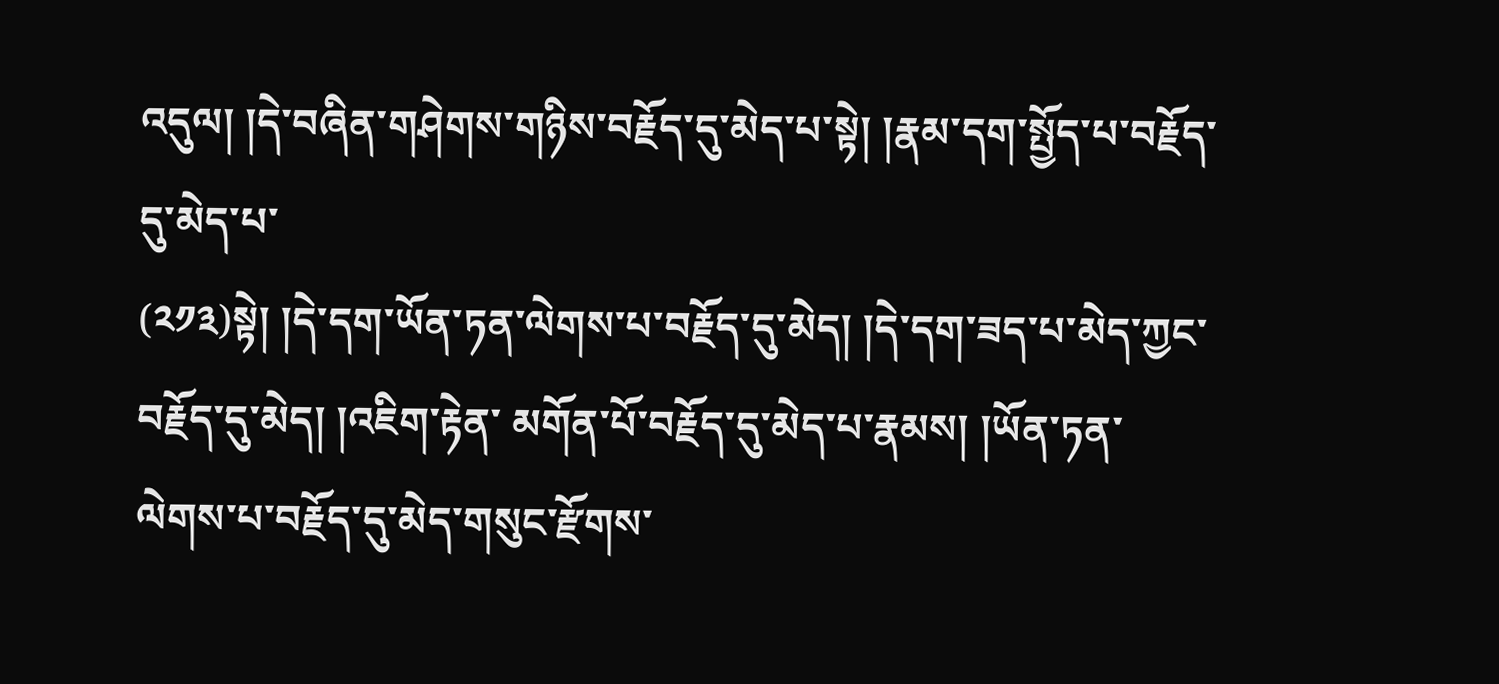འདུལ། །དེ་བཞིན་གཤེགས་གཉིས་བརྗོད་དུ་མེད་པ་སྟེ། །རྣམ་དག་སྤྱོད་པ་བརྗོད་དུ་མེད་པ་
(༢༡༣)སྟེ། །དེ་དག་ཡོན་ཏན་ལེགས་པ་བརྗོད་དུ་མེད། །དེ་དག་ཟད་པ་མེད་ཀྱང་བརྗོད་དུ་མེད། །འཇིག་རྟེན་ མགོན་པོ་བརྗོད་དུ་མེད་པ་རྣམས། །ཡོན་ཏན་ལེགས་པ་བརྗོད་དུ་མེད་གསུང་རྫོགས་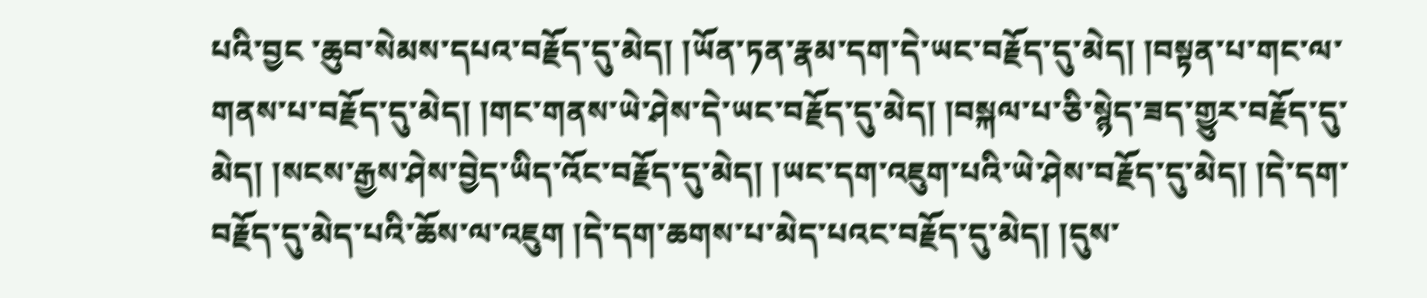པའི་བྱང ་ཆུབ་སེམས་དཔའ་བརྗོད་དུ་མེད། །ཡོན་ཏན་རྣམ་དག་དེ་ཡང་བརྗོད་དུ་མེད། །བསྟན་པ་གང་ལ་གནས་པ་བརྗོད་དུ་མེད། །གང་གནས་ཡེ་ཤེས་དེ་ཡང་བརྗོད་དུ་མེད། །བསྐལ་པ་ཅི་སྙེད་ཟད་གྱུར་བརྗོད་དུ་མེད། །སངས་རྒྱས་ཤེས་བྱེད་ཡིད་འོང་བརྗོད་དུ་མེད། །ཡང་དག་འཇུག་པའི་ཡེ་ཤེས་བརྗོད་དུ་མེད། །དེ་དག་བརྗོད་དུ་མེད་པའི་ཆོས་ལ་འཇུག །དེ་དག་ཆགས་པ་མེད་པའང་བརྗོད་དུ་མེད། །དུས་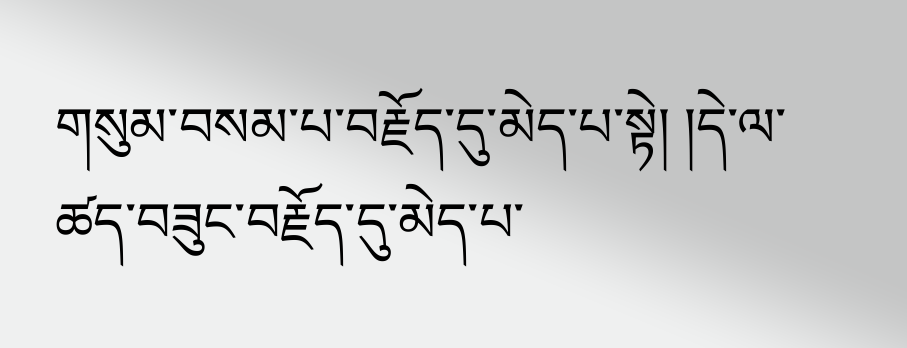གསུམ་བསམ་པ་བརྗོད་དུ་མེད་པ་སྟེ། །དེ་ལ་ཚད་བཟུང་བརྗོད་དུ་མེད་པ་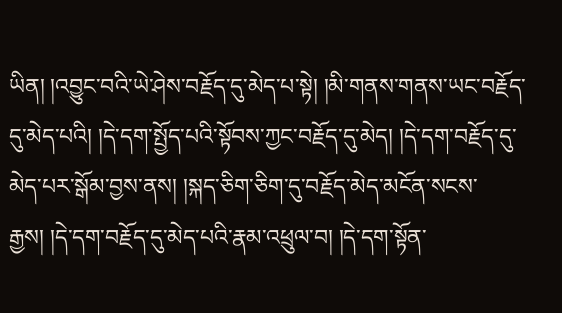ཡིན། །འབྱུང་བའི་ཡེ་ཤེས་བརྗོད་དུ་མེད་པ་སྟེ། །མི་གནས་གནས་ཡང་བརྗོད་དུ་མེད་པའི། །དེ་དག་སྤྱོད་པའི་སྟོབས་ཀྱང་བརྗོད་དུ་མེད། །དེ་དག་བརྗོད་དུ་མེད་པར་སྒོམ་བྱས་ནས། །སྐད་ཅིག་ཅིག་དུ་བརྗོད་མེད་མངོན་སངས་རྒྱས། །དེ་དག་བརྗོད་དུ་མེད་པའི་རྣམ་འཕྲུལ་བ། །དེ་དག་སྟོན་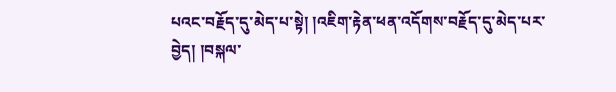པའང་བརྗོད་དུ་མེད་པ་སྟེ། །འཇིག་རྟེན་ཕན་འདོགས་བརྗོད་དུ་མེད་པར་བྱེད། །བསྐལ་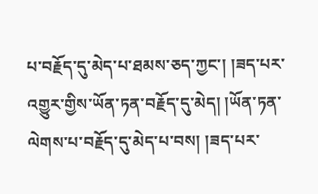པ་བརྗོད་དུ་མེད་པ་ཐམས་ཅད་ཀྱང་། །ཟད་པར་འགྱུར་གྱིས་ཡོན་ཏན་བརྗོད་དུ་མེད། །ཡོན་ཏན་ལེགས་པ་བརྗོད་དུ་མེད་པ་བས། །ཟད་པར་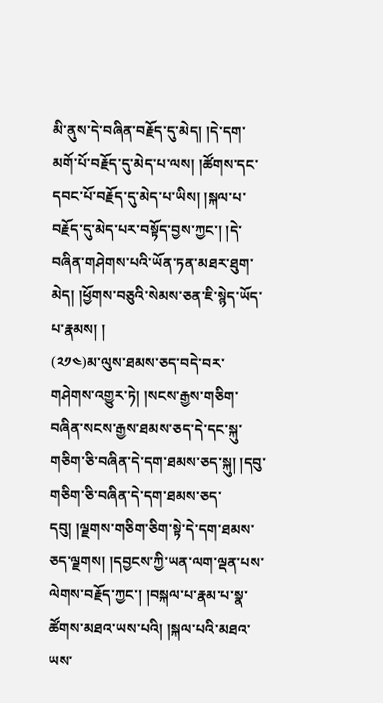མི་ནུས་དེ་བཞིན་བརྗོད་དུ་མེད། །དེ་དག་མགོ་པོ་བརྗོད་དུ་མེད་པ་ལས། །ཚོགས་དང་དབང་པོ་བརྗོད་དུ་མེད་པ་ཡིས། །སྐལ་པ་བརྗོད་དུ་མེད་པར་བསྟོད་བྱས་ཀྱང་། །དེ་བཞིན་གཤེགས་པའི་ཡོན་ཏན་མཐར་ཐུག་མེད། །ཕྱོགས་བཅུའི་སེམས་ཅན་ཇི་སྙེད་ཡོད་པ་རྣམས། །
(༢༡༤)མ་ལུས་ཐམས་ཅད་བདེ་བར་གཤེགས་འགྱུར་ཏེ། །སངས་རྒྱས་གཅིག་བཞིན་སངས་རྒྱས་ཐམས་ཅད་དེ་དང་སྐུ་གཅིག་ཅི་བཞིན་དེ་དག་ཐམས་ཅད་སྐུ། །དབུ་གཅིག་ཅི་བཞིན་དེ་དག་ཐམས་ཅད་དབུ། །ལྗགས་གཅིག་ཅིག་སྟེ་དེ་དག་ཐམས་ཅད་ལྗགས། །དབྱངས་ཀྱི་ཡན་ལག་ལྡན་པས་ལེགས་བརྗོད་ཀྱང་། །བསྐལ་པ་རྣམ་པ་སྣ་ཚོགས་མཐའ་ཡས་པའི། །སྐལ་པའི་མཐའ་ཡས་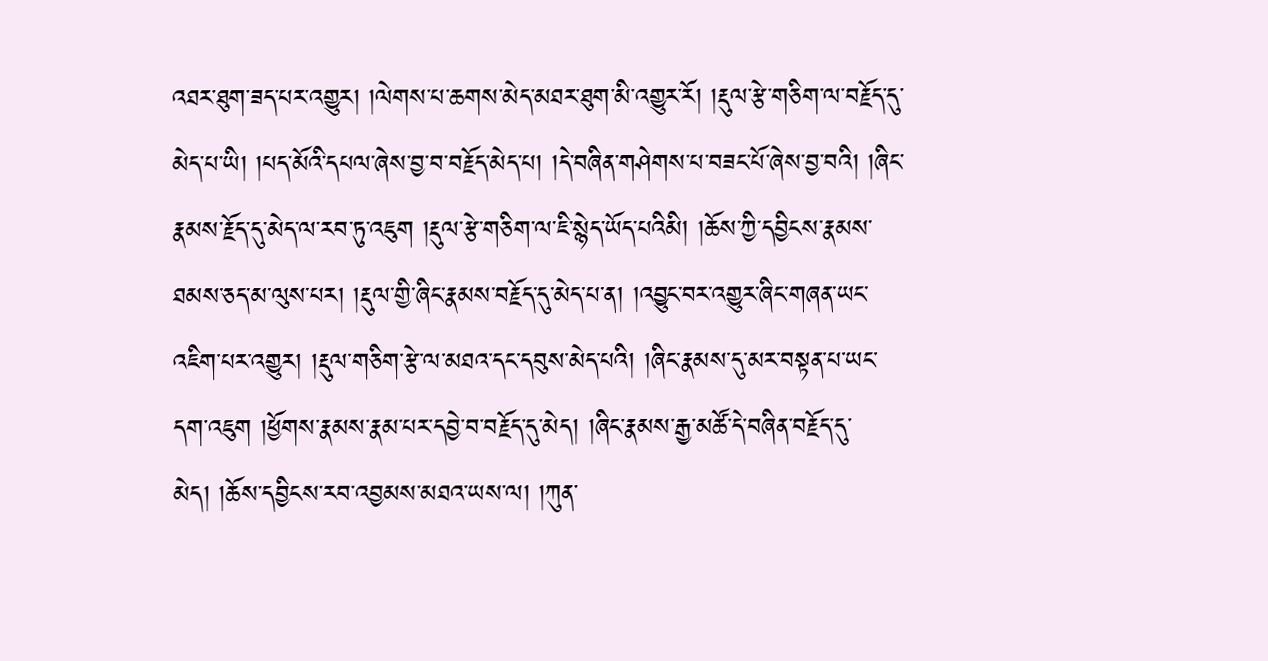འཐར་ཐུག་ཟད་པར་འགྱུར། །ལེགས་པ་ཆགས་མེད་མཐར་ཐུག་མི་འགྱུར་རོ། །རྡུལ་རྩེ་གཅིག་ལ་བརྗོད་དུ་མེད་པ་ཡི། །པད་མོའི་དཔལ་ཞེས་བྱ་བ་བརྗོད་མེད་པ། །དེ་བཞིན་གཤེགས་པ་བཟང་པོ་ཞེས་བྱ་བའི། །ཞིང་རྣམས་རྗོད་དུ་མེད་ལ་རབ་ཏུ་འཇུག །རྡུལ་རྩེ་གཅིག་ལ་ཇི་སྙེད་ཡོད་པའིམི། །ཆོས་ཀྱི་དབྱིངས་རྣམས་ཐམས་ཅད་མ་ལུས་པར། །རྡུལ་གྱི་ཞིང་རྣམས་བརྗོད་དུ་མེད་པ་ན། །འབྱུང་བར་འགྱུར་ཞིང་གཞན་ཡང་འཇིག་པར་འགྱུར། །རྡུལ་གཅིག་རྩེ་ལ་མཐའ་དང་དབུས་མེད་པའི། །ཞིང་རྣམས་དུ་མར་བསྟན་པ་ཡང་དག་འཇུག །ཕྱོགས་རྣམས་རྣམ་པར་དབྱེ་བ་བརྗོད་དུ་མེད། །ཞིང་རྣམས་རྒྱ་མཚོ་དེ་བཞིན་བརྗོད་དུ་མེད། །ཆོས་དབྱིངས་རབ་འབྱམས་མཐའ་ཡས་ལ། །ཀུན་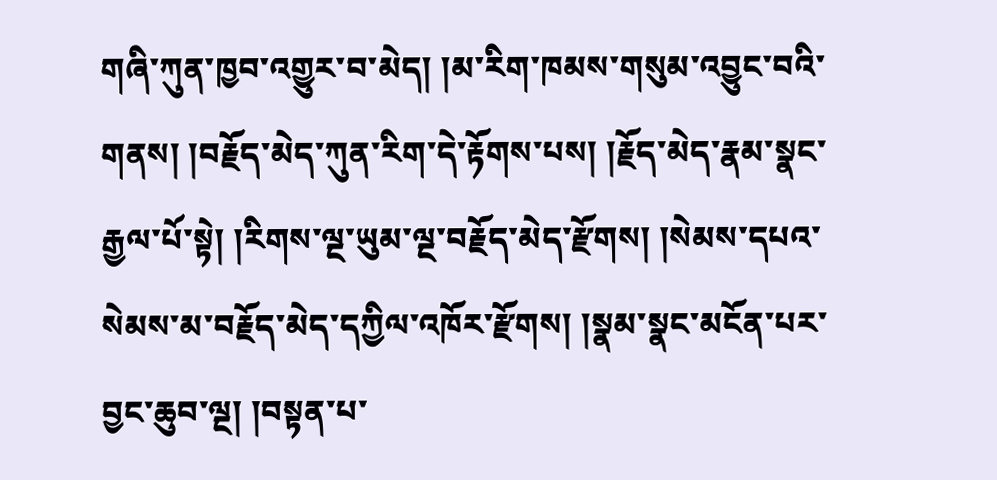གཞི་ཀུན་ཁྱབ་འགྱུར་བ་མེད། །མ་རིག་ཁམས་གསུམ་འབྱུང་བའི་གནས། །བརྗོད་མེད་ཀུན་རིག་དེ་རྟོགས་པས། །རྗོད་མེད་རྣམ་སྣང་རྒྱལ་པོ་སྟེ། །རིགས་ལྔ་ཡུམ་ལྔ་བརྗོད་མེད་རྫོགས། །སེམས་དཔའ་སེམས་མ་བརྗོད་མེད་དཀྱིལ་འཁོར་རྫོགས། །སྣམ་སྣང་མངོན་པར་བྱང་ཆུབ་ལྔ། །བསྟན་པ་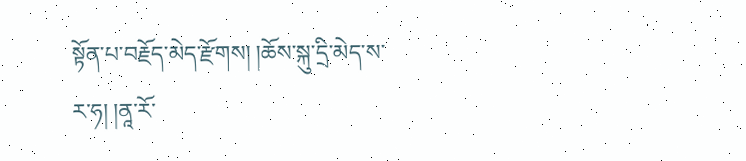སྟོན་པ་བརྗོད་མེད་རྫོགས། །ཆོས་སྐུ་དྲི་མེད་ས་ར་ཧ། །ནཱ་རོ་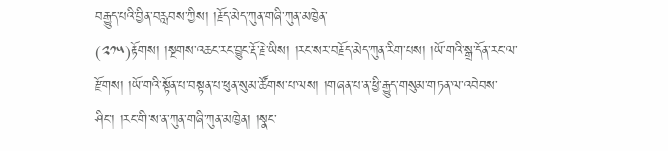བརྒྱུད་པའི་བྱིན་བརླབས་ཀྱིས། །རྗོད་མེད་ཀུན་གཞི་ཀུན་མཁྱེན་
(༢༡༥)རྟོགས། །སྔགས་འཆང་རང་བྱུང་རྡོ་རྗེ་ཡིས། །རང་སར་བརྗོད་མེད་ཀུན་རིག་པས། །ཡོ་གའི་སྒྲ་དོན་རང་ལ་རྫོགས། །ཡོ་གའི་སྟོན་པ་བསྟན་པ་ཕུན་སུམ་ཚོགས་པ་ལས། །གཞན་པ་ན་ཕྱི་རྒྱུད་གསུམ་གཏན་ལ་འབེབས་ཤིང་། །རང་གི་ས་ན་ཀུན་གཞི་ཀུན་མཁྱེན། །སྣང་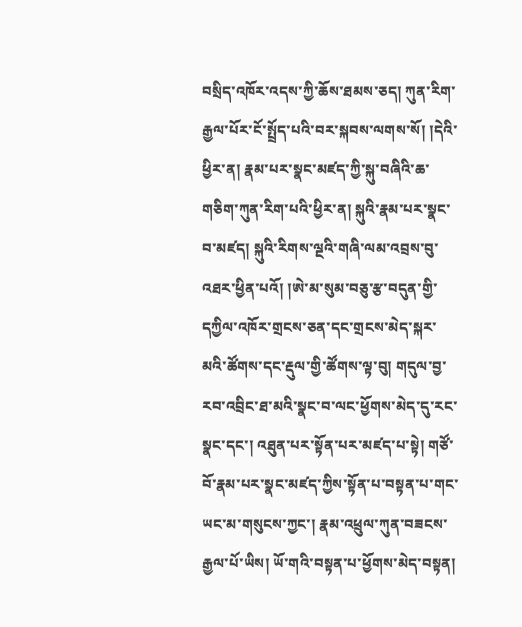བསྲིད་འཁོར་འདས་ཀྱི་ཆོས་ཐམས་ཅད། ཀུན་རིག་རྒྱལ་པོར་ངོ་སྤྲོད་པའི་བར་སྐབས་ལགས་སོ། །དེའི་ཕྱིར་ན། རྣམ་པར་སྣང་མཛད་ཀྱི་སྐུ་བཞིའི་ཆ་གཅིག་ཀུན་རིག་པའི་ཕྱིར་ན། སྐུའི་རྣམ་པར་སྣང་བ་མཛད། སྐུའི་རིགས་ལྔའི་གཞི་ལམ་འབྲས་བུ་འཐར་ཕྱིན་པའོ། །ཨེ་མ་སུམ་བཅུ་རྩ་བདུན་གྱི་དཀྱིལ་འཁོར་གྲངས་ཅན་དང་གྲངས་མེད་སྐར་མའི་ཚོགས་དང་རྡུལ་གྱི་ཚོགས་ལྟ་བུ། གདུལ་བྱ་རབ་འབྲིང་ཐ་མའི་སྣང་བ་ལང་ཕྱོགས་མེད་དུ་རང་སྣང་དང་། འཐུན་པར་སྟོན་པར་མཛད་པ་སྟེ། གཙོ་བོ་རྣམ་པར་སྣང་མཛད་ཀྱིས་སྟོན་པ་བསྟན་པ་གང་ཡང་མ་གསུངས་ཀྱང་། རྣམ་འཕྲུལ་ཀུན་བཟངས་རྒྱལ་པོ་ཡིས། ཡོ་གའི་བསྟན་པ་ཕྱོགས་མེད་བསྟན།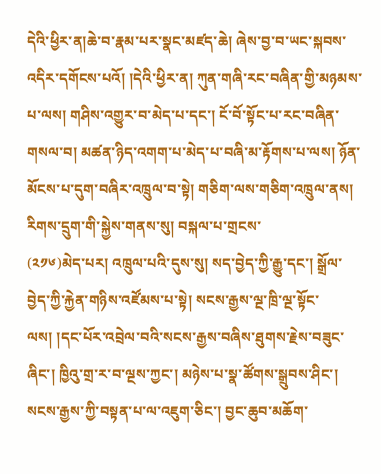དེའི་ཕྱིར་ན།ཆེ་བ་རྣམ་པར་སྣང་མཛད་ཆེ། ཞེས་བྱ་བ་ཡང་སྐབས་འདིར་དགོངས་པའོ། །དེའི་ཕྱིར་ན། ཀུན་གཞི་རང་བཞིན་གྱི་མཉམས་པ་ལས། གཤིས་འགྱུར་བ་མེད་པ་དང་། ངོ་བོ་སྟོང་པ་རང་བཞིན་གསལ་བ། མཚན་ཉིད་འགག་པ་མེད་པ་བཞི་མ་རྟོགས་པ་ལས། ཉོན་མོངས་པ་དུག་བཞིར་འཁྲུལ་བ་སྟེ། གཅིག་ལས་གཅིག་འཁྲུལ་ནས། རིགས་དྲུག་གི་སྐྱེས་གནས་སུ། བསྐལ་པ་གྲངས་
(༢༡༦)མེད་པར། འཁྲུལ་པའི་དུས་སུ། སད་བྱེད་ཀྱི་རྒྱུ་དང་། སྒྲོལ་བྱེད་ཀྱི་རྐྱེན་གཉིས་འཛོམས་པ་སྟེ། སངས་རྒྱས་ལྔ་ཁྲི་ལྔ་སྟོང་ལས། །དང་པོར་འབྲེལ་བའི་སངས་རྒྱས་བཞིས་ཐུགས་རྗེས་བཟུང་ཞིང་། ཁྱིའུ་གྲ་ར་བ་ལྔས་ཀྱང་། མཉེས་པ་སྣ་ཚོགས་སྒྲུབས་ཤིང་། སངས་རྒྱས་ཀྱི་བསྟན་པ་ལ་འཇུག་ཅིང་། བྱང་ཆུབ་མཆོག་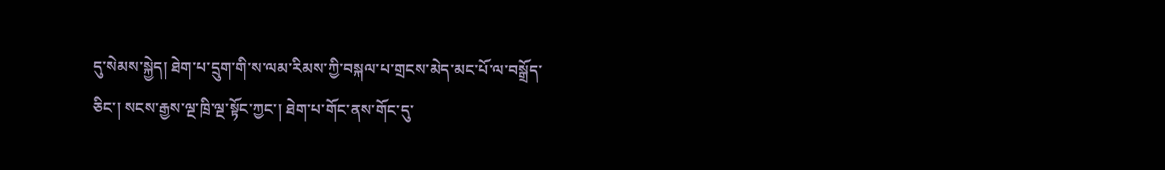དུ་སེམས་སྐྱེད། ཐེག་པ་དྲུག་གི་ས་ལམ་རིམས་ཀྱི་བསྐལ་པ་གྲངས་མེད་མང་པོ་ལ་བསྒྲོད་ཅིང་། སངས་རྒྱས་ལྔ་ཁྲི་ལྔ་སྟོང་ཀྱང་། ཐེག་པ་གོང་ནས་གོང་དུ་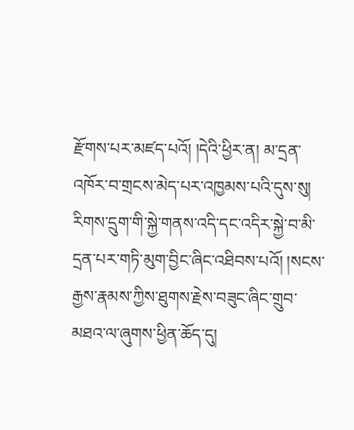རྫོགས་པར་མཛད་པའོ། །དེའི་ཕྱིར་ན། མ་དྲན་འཁོར་བ་གྲངས་མེད་པར་འཁྱམས་པའི་དུས་སུ། རིགས་དྲུག་གི་སྐྱེ་གནས་འདི་དང་འདིར་སྐྱེ་བ་མི་དྲན་པར་གཏི་མུག་བྱིང་ཞིང་འཐིབས་པའོ། །སངས་རྒྱས་རྣམས་ཀྱིས་ཐུགས་རྗེས་བཟུང་ཞིང་གྲུབ་མཐའ་ལ་ཞུགས་ཕྱིན་ཆོད་དུ།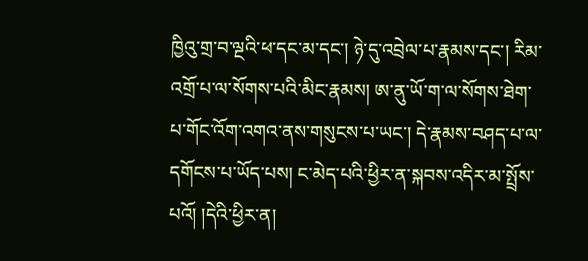ཁྱིའུ་གྲ་བ་ལྔའི་ཕ་དང་མ་དང་། ཉེ་དུ་འབྲེལ་པ་རྣམས་དང་། རིམ་འགྲོ་པ་ལ་སོགས་པའི་མིང་རྣམས། ཨ་ནུ་ཡོ་ག་ལ་སོགས་ཐེག་པ་གོང་འོག་འགའ་ནས་གསུངས་པ་ཡང་། དེ་རྣམས་བཤད་པ་ལ་དགོངས་པ་ཡོད་པས། ང་མེད་པའི་ཕྱིར་ན་སྐབས་འདིར་མ་སྤྲོས་པའོ། །དེའི་ཕྱིར་ན།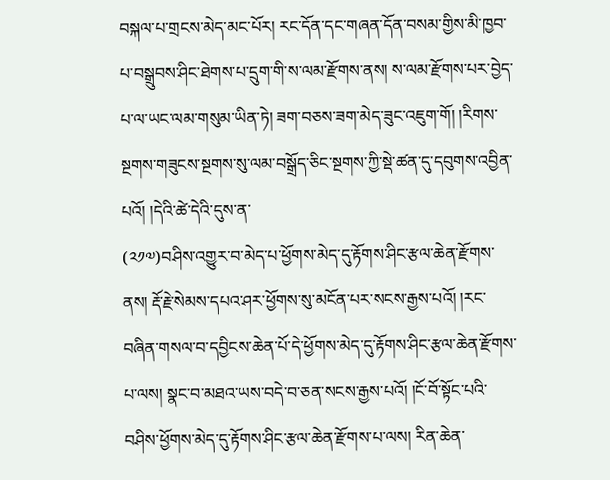བསྐལ་པ་གྲངས་མེད་མང་པོར། རང་དོན་དང་གཞན་དོན་བསམ་གྱིས་མི་ཁྱབ་པ་བསྒྲུབས་ཤིང་ཐེགས་པ་དྲུག་གི་ས་ལམ་རྫོགས་ནས། ས་ལམ་རྫོགས་པར་བྱེད་པ་ལ་ཡང་ལམ་གསུམ་ཡིན་ཏེ། ཟག་བཅས་ཟག་མེད་ཟུང་འཇུག་གོ། །རིགས་སྔགས་གཟུངས་སྔགས་སུ་ལམ་བསྒྲོད་ཅིང་སྔགས་ཀྱི་སྡེ་ཚན་དུ་དབུགས་འབྱིན་པའོ། །དེའི་ཚེ་དེའི་དུས་ན་
(༢༡༧)བཤིས་འགྱུར་བ་མེད་པ་ཕྱོགས་མེད་དུ་རྟོགས་ཤིང་རྩལ་ཆེན་རྫོགས་ནས། རྡོ་རྗེ་སེམས་དཔའ་ཤར་ཕྱོགས་སུ་མངོན་པར་སངས་རྒྱས་པའོ། །རང་བཞིན་གསལ་བ་དབྱིངས་ཆེན་པོ་དེ་ཕྱོགས་མེད་དུ་རྟོགས་ཤིང་རྩལ་ཆེན་རྫོགས་པ་ལས། སྣང་བ་མཐའ་ཡས་བདེ་བ་ཅན་སངས་རྒྱས་པའོ། །ངོ་བོ་སྟོང་པའི་བཤིས་ཕྱོགས་མེད་དུ་རྟོགས་ཤིང་རྩལ་ཆེན་རྫོགས་པ་ལས། རིན་ཆེན་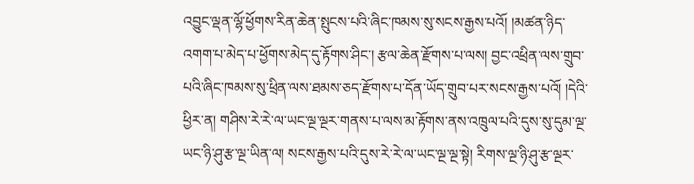འབྱུང་ལྡན་ལྷོ་ཕྱོགས་རིན་ཆེན་སྤུངས་པའི་ཞིང་ཁམས་སུ་སངས་རྒྱས་པའོ། །མཚན་ཉིད་འགག་པ་མེད་པ་ཕྱོགས་མེད་དུ་རྟོགས་ཤིང་། རྩལ་ཆེན་རྫོགས་པ་ལས། བྱང་འཕྲིན་ལས་གྲུབ་པའི་ཞིང་ཁམས་སུ་ཕྲིན་ལས་ཐམས་ཅད་རྫོགས་པ་དོན་ཡོད་གྲུབ་པར་སངས་རྒྱས་པའོ། །དེའི་ཕྱིར་ན། གཤིས་རེ་རེ་ལ་ཡང་ལྔ་ལྔར་གནས་པ་ལས་མ་རྟོགས་ནས་འཁྲུལ་པའི་དུས་སུ་དུམ་ལྔ་ཡང་ཉི་ཤུ་རྩ་ལྔ་ཡིན་ལ། སངས་རྒྱས་པའི་དུས་རེ་རེ་ལ་ཡང་ལྔ་ལྔ་སྟེ། རིགས་ལྔ་ཉི་ཤུ་རྩ་ལྔར་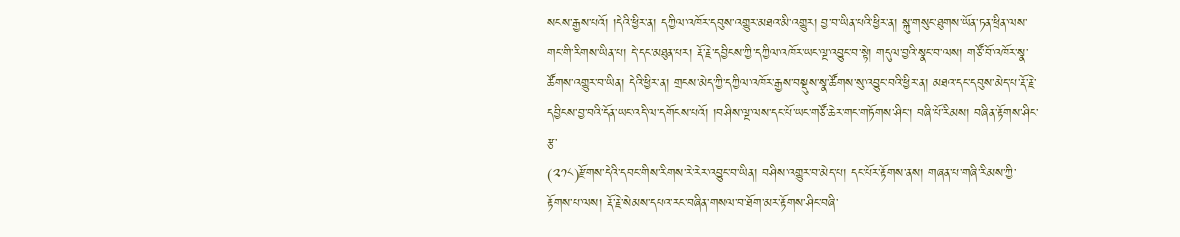སངས་རྒྱས་པའོ། །དེའི་ཕྱིར་ན། དཀྱིལ་འཁོར་དབུས་འགྱུར་མཐའ་མི་འགྱུར། བྱ་བ་ཡིན་པའི་ཕྱིར་ན། སྐུ་གསུང་ཐུགས་ཡོན་ཏན་ཕྲིན་ལས་གང་གི་རིགས་ཡིན་པ། དེ་དང་མཐུན་པར། རྡོ་རྗེ་དབྱིངས་ཀྱི་དཀྱིལ་འཁོར་ཡང་ལྔ་འབྱུང་བ་སྟེ། གདུལ་བྱའི་སྣང་བ་ལས། གཙོ་བོ་འཁོར་སྣ་ཚོགས་འགྱུར་བ་ཡིན། དེའི་ཕྱིར་ན། གྲངས་མེད་ཀྱི་དཀྱིལ་འཁོར་རྒྱས་བསྡུས་སྣ་ཚོགས་སུ་འབྱུང་བའི་ཕྱིར་ན། མཐའ་དང་དབུས་མེད་པ་རྡོ་རྗེ་དབྱིངས་བྱ་བའི་དོན་ཡང་འདི་ལ་དགོངས་པའོ། །བཤིས་ལྔ་ལས་དང་པོ་ཡང་གཙོ་ཆེར་གང་གཏོགས་ཤིང་། བཞི་པོ་རིམས། བཞིན་རྟོགས་ཤིང་རྩ་
(༢༡༨)རྫོགས་དེའི་དབང་གིས་རིགས་རེ་རེར་འབྱུང་བ་ཡིན། བཤིས་འགྱུར་བ་མེད་པ། དང་པོར་རྟོགས་ནས། གཞན་པ་གཞི་རིམས་ཀྱི་རྟོགས་པ་ལས། རྡོ་རྗེ་སེམས་དཔའ་རང་བཞིན་གསལ་བ་ཐོག་མར་རྟོགས་ཤིང་བཞི་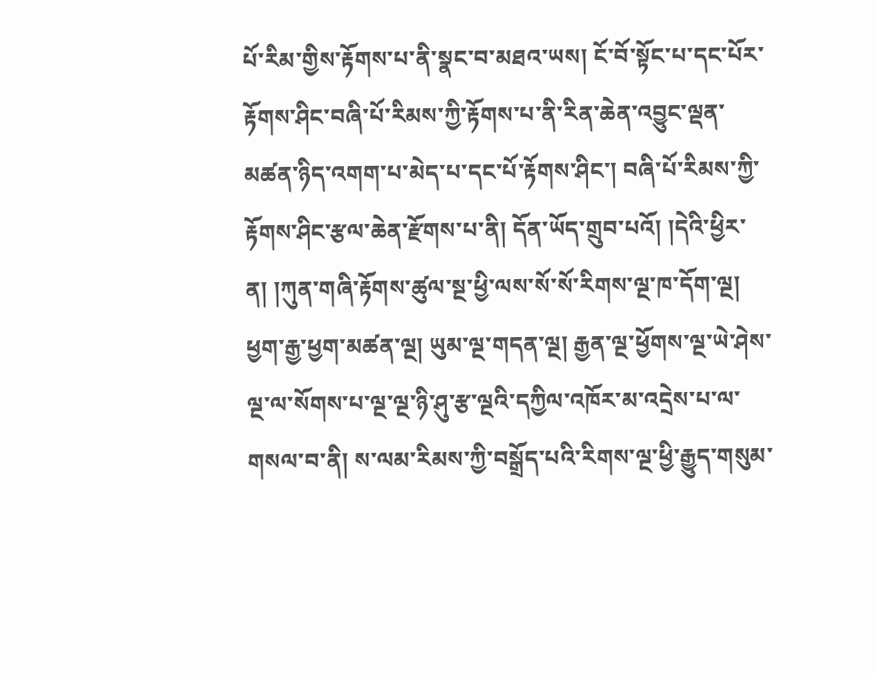པོ་རིམ་གྱིས་རྟོགས་པ་ནི་སྣང་བ་མཐའ་ཡས། ངོ་བོ་སྟོང་པ་དང་པོར་རྟོགས་ཤིང་བཞི་པོ་རིམས་ཀྱི་རྟོགས་པ་ནི་རིན་ཆེན་འབྱུང་ལྡན་མཚན་ཉིད་འགག་པ་མེད་པ་དང་པོ་རྟོགས་ཤིང་། བཞི་པོ་རིམས་ཀྱི་རྟོགས་ཤིང་རྩལ་ཆེན་རྫོགས་པ་ནི། དོན་ཡོད་གྲུབ་པའོ། །དེའི་ཕྱིར་ན། །ཀུན་གཞི་རྟོགས་ཚུལ་སྔ་ཕྱི་ལས་སོ་སོ་རིགས་ལྔ་ཁ་དོག་ལྔ། ཕྱག་རྒྱ་ཕྱག་མཚན་ལྔ། ཡུམ་ལྔ་གདན་ལྔ། རྒྱན་ལྔ་ཕྱོགས་ལྔ་ཡེ་ཤེས་ལྔ་ལ་སོགས་པ་ལྔ་ལྔ་ཉི་ཤུ་རྩ་ལྔའི་དཀྱིལ་འཁོར་མ་འདྲེས་པ་ལ་གསལ་བ་ནི། ས་ལམ་རིམས་ཀྱི་བསྒྲོད་པའི་རིགས་ལྔ་ཕྱི་རྒྱུད་གསུམ་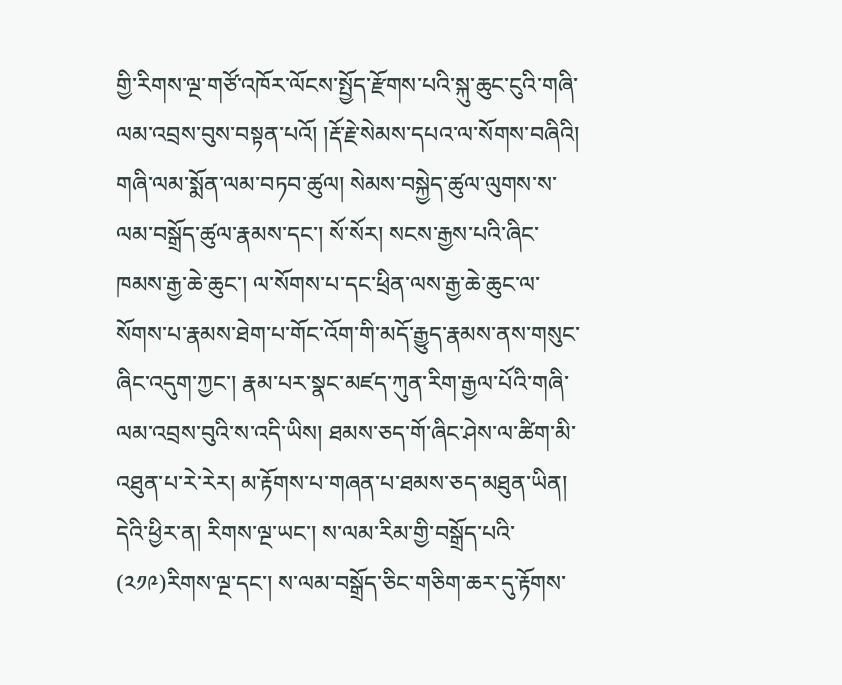གྱི་རིགས་ལྔ་གཙོ་འཁོར་ལོངས་སྤྱོད་རྫོགས་པའི་སྐུ་ཆུང་ངུའི་གཞི་ལམ་འབྲས་བུས་བསྟན་པའོ། །རྡོ་རྗེ་སེམས་དཔའ་ལ་སོགས་བཞིའི། གཞི་ལམ་སྨོན་ལམ་བཏབ་ཚུལ། སེམས་བསྐྱེད་ཚུལ་ལུགས་ས་ལམ་བསྒྲོད་ཚུལ་རྣམས་དང་། སོ་སོར། སངས་རྒྱས་པའི་ཞིང་ཁམས་རྒྱ་ཆེ་ཆུང་། ལ་སོགས་པ་དང་ཕྲིན་ལས་རྒྱ་ཆེ་ཆུང་ལ་སོགས་པ་རྣམས་ཐེག་པ་གོང་འོག་གི་མདོ་རྒྱུད་རྣམས་ནས་གསུང་ཞིང་འདུག་ཀྱང་། རྣམ་པར་སྣང་མཛད་ཀུན་རིག་རྒྱལ་པོའི་གཞི་ལམ་འབྲས་བུའི་ས་འདི་ཡིས། ཐམས་ཅད་གོ་ཞིང་ཤེས་ལ་ཚིག་མི་འཐུན་པ་རེ་རེར། མ་རྟོགས་པ་གཞན་པ་ཐམས་ཅད་མཐུན་ཡིན། དེའི་ཕྱིར་ན། རིགས་ལྔ་ཡང་། ས་ལམ་རིམ་གྱི་བསྒྲོད་པའི་
(༢༡༩)རིགས་ལྔ་དང་། ས་ལམ་བསྒྲོད་ཅིང་གཅིག་ཆར་དུ་རྟོགས་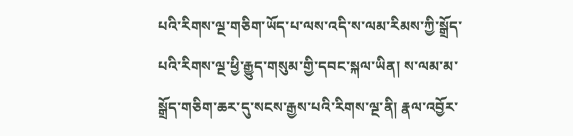པའི་རིགས་ལྔ་གཅིག་ཡོད་པ་ལས་འདི་ས་ལམ་རིམས་ཀྱི་སྒྲོད་པའི་རིགས་ལྔ་ཕྱི་རྒྱུད་གསུམ་གྱི་དབང་སྐལ་ཡིན། ས་ལམ་མ་སྒྲོད་གཅིག་ཆར་དུ་སངས་རྒྱས་པའི་རིགས་ལྔ་ནི། རྣལ་འབྱོར་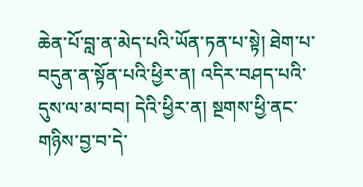ཆེན་པོ་བླ་ན་མེད་པའི་ཡོན་ཏན་པ་སྟེ། ཐེག་པ་བདུན་ན་སྟོན་པའི་ཕྱིར་ན། འདིར་བཤད་པའི་དུས་ལ་མ་བབ། དེའི་ཕྱིར་ན། སྔགས་ཕྱི་ནང་གཉིས་བྱ་བ་དེ་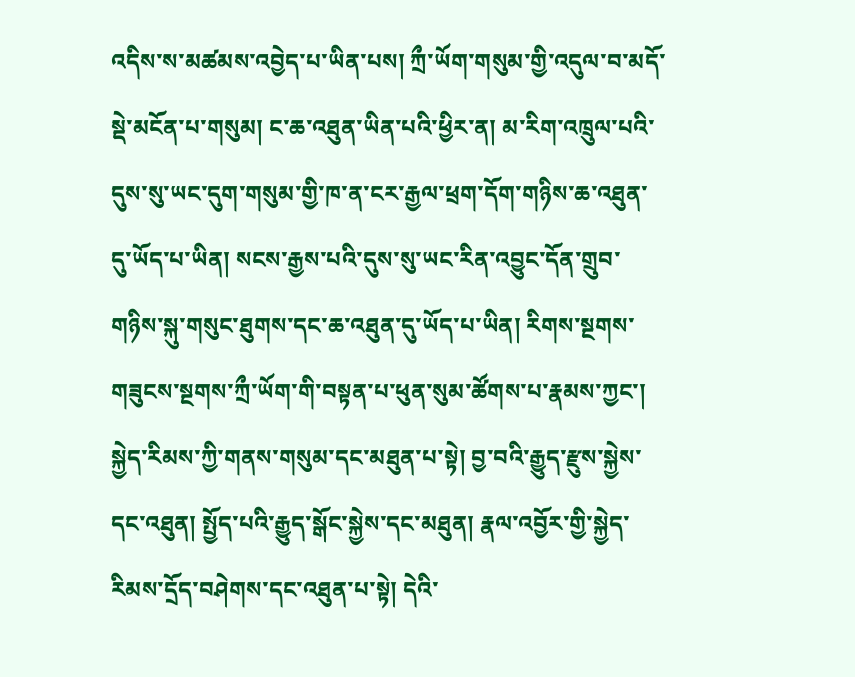འདིས་ས་མཚམས་འབྱེད་པ་ཡིན་པས། ཀྲྀ་ཡོག་གསུམ་གྱི་འདུལ་བ་མདོ་སྡེ་མངོན་པ་གསུམ། ང་ཆ་འཐུན་ཡིན་པའི་ཕྱིར་ན། མ་རིག་འཁྲུལ་པའི་དུས་སུ་ཡང་དུག་གསུམ་གྱི་ཁ་ན་ངར་རྒྱལ་ཕྲག་དོག་གཉིས་ཆ་འཐུན་དུ་ཡོད་པ་ཡིན། སངས་རྒྱས་པའི་དུས་སུ་ཡང་རིན་འབྱུང་དོན་གྲུབ་གཉིས་སྐུ་གསུང་ཐུགས་དང་ཆ་འཐུན་དུ་ཡོད་པ་ཡིན། རིགས་སྔགས་གཟུངས་སྔགས་ཀྲྀ་ཡོག་གི་བསྟན་པ་ཕུན་སུམ་ཚོགས་པ་རྣམས་ཀྱང་། སྐྱེད་རིམས་ཀྱི་གནས་གསུམ་དང་མཐུན་པ་སྟེ། བྱ་བའི་རྒྱུད་རྫུས་སྐྱེས་དང་འཐུན། སྤྱོད་པའི་རྒྱུད་སྒོང་སྐྱེས་དང་མཐུན། རྣལ་འབྱོར་གྱི་སྐྱེད་རིམས་དྲོད་བཤེགས་དང་འཐུན་པ་སྟེ། དེའི་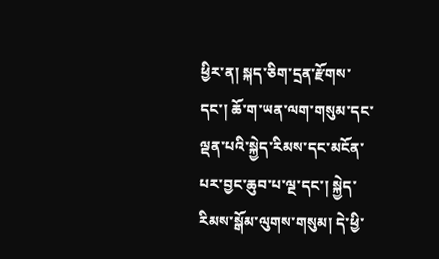ཕྱིར་ན། སྐད་ཅིག་དྲན་རྫོགས་དང་། ཆོ་ག་ཡན་ལག་གསུམ་དང་ལྡན་པའི་སྐྱེད་རིམས་དང་མངོན་པར་བྱང་ཆུབ་པ་ལྔ་དང་། སྐྱེད་རིམས་སྒོམ་ལུགས་གསུམ། དེ་ཕྱི་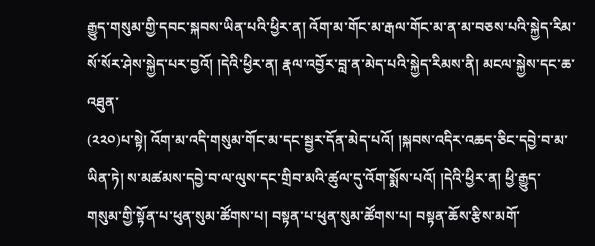རྒྱུད་གསུམ་གྱི་དབང་སྐབས་ཡིན་པའི་ཕྱིར་ན། འོག་མ་གོང་མ་རྒལ་གོང་མ་ན་མ་བཅས་པའི་སྐྱེད་རིམ་སོ་སོར་ཤེས་སྐྱེད་པར་བྱའོ། །དེའི་ཕྱིར་ན། རྣལ་འབྱོར་བླ་ན་མེད་པའི་སྐྱེད་རིམས་ནི། མངལ་སྐྱེས་དང་ཆ་འཐུན་
(༢༢༠)པ་སྟེ། འོག་མ་འདི་གསུམ་གོང་མ་དང་སྦྱར་དོན་མེད་པའོ། །སྐབས་འདིར་འཆད་ཅིང་དབྱེ་བ་མ་ཡིན་ཏེ། ས་མཚམས་དབྱེ་བ་ལ་ལུས་དང་གྲིབ་མའི་ཚུལ་དུ་འོག་སྨོས་པའོ། །དེའི་ཕྱིར་ན། ཕྱི་རྒྱུད་གསུམ་གྱི་སྟོན་པ་ཕུན་སུམ་ཚོགས་པ། བསྟན་པ་ཕུན་སུམ་ཚོགས་པ། བསྟན་ཆོས་རྩིས་མགོ་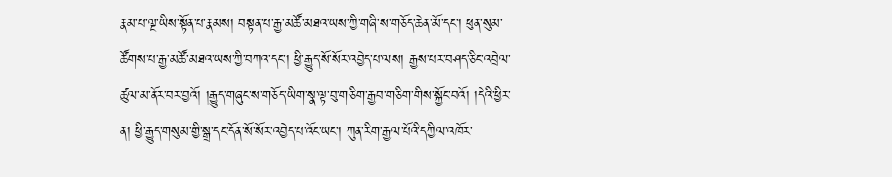རྣམ་པ་ལྔ་ཡིས་སྟོན་པ་རྣམས། བསྟན་པ་རྒྱ་མཚོ་མཐའ་ཡས་ཀྱི་གཞི་ས་གཅོད་ཆེན་མོ་དང་། ཕུན་སུམ་ཚོགས་པ་རྒྱ་མཚོ་མཐའ་ཡས་ཀྱི་བཀའ་དང་། ཕྱི་རྒྱུད་སོ་སོར་འབྱེད་པ་ལས། རྒྱས་པར་བཤད་ཅིང་འབྲེལ་ཚུལ་མ་ནོར་བར་བྱའོ། །རྒྱུད་གཞུང་ས་གཅོད་ཡིག་སྣ་ལྟ་བུ་གཅིག་རྒྱབ་གཅིག་གིས་སྐྱོང་བའོ། །དེའི་ཕྱིར་ན། ཕྱི་རྒྱུད་གསུམ་གྱི་སྒྲ་དང་དོན་སོ་སོར་འབྱེད་པ་འོང་ཡང་། ཀུན་རིག་རྒྱལ་པོའི་དཀྱིལ་འཁོར་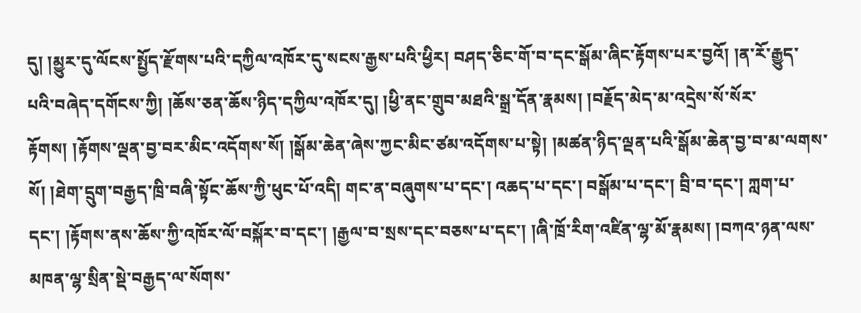དུ། །མྱུར་དུ་ལོངས་སྤྱོད་རྫོགས་པའི་དཀྱིལ་འཁོར་དུ་སངས་རྒྱས་པའི་ཕྱིར། བཤད་ཅིང་གོ་བ་དང་སྒོམ་ཞིང་རྟོགས་པར་བྱའོ། །ན་རོ་རྒྱུད་པའི་བཞེད་དགོངས་ཀྱི། །ཆོས་ཅན་ཆོས་ཉིད་དཀྱིལ་འཁོར་དུ། །ཕྱི་ནང་གྲུབ་མཐའི་སྒྲ་དོན་རྣམས། །བརྗོད་མེད་མ་འདྲེས་སོ་སོར་རྟོགས། །རྟོགས་ལྡན་བྱ་བར་མིང་འདོགས་སོ། །སྒོམ་ཆེན་ཞེས་ཀྱང་མིང་ཙམ་འདོགས་པ་སྟེ། །མཚན་ཉིད་ལྡན་པའི་སྒོམ་ཆེན་བྱ་བ་མ་ལགས་སོ། །ཐེག་དྲུག་བརྒྱད་ཁྲི་བཞི་སྟོང་ཆོས་ཀྱི་ཕུང་པོ་འདི། གང་ན་བཞུགས་པ་དང་། འཆད་པ་དང་། བསྒོམ་པ་དང་། བྲི་བ་དང་། ཀླག་པ་དང་། །རྟོགས་ནས་ཆོས་ཀྱི་འཁོར་ལོ་བསྐོར་བ་དང་། །རྒྱལ་བ་སྲས་དང་བཅས་པ་དང་། །ཞི་ཁྲོ་རིག་འཛིན་ལྷ་མོ་རྣམས། །བཀའ་ཉན་ལས་མཁན་ལྷ་སྲིན་སྡེ་བརྒྱད་ལ་སོགས་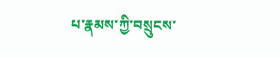པ་རྣམས་ཀྱི་བསྲུངས་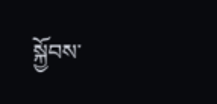སྐྱོབས་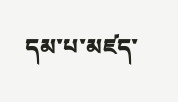དམ་པ་མཛད་